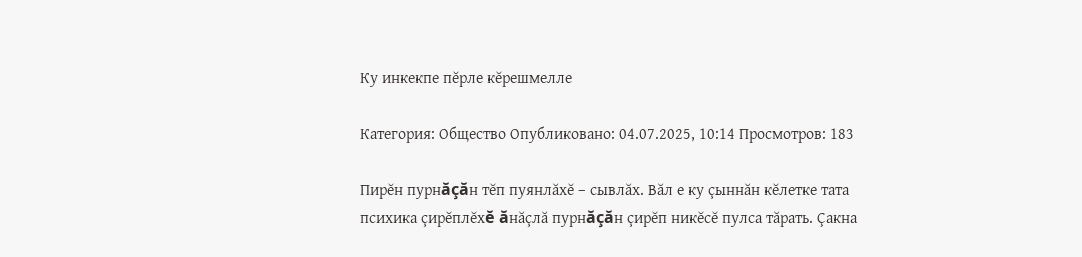Ку инкекпе пĕрле кĕрешмелле

Категория: Общество Опубликовано: 04.07.2025, 10:14 Просмотров: 183

Пирĕн пурнăçăн тĕп пуянлăхĕ – сывлăх. Вăл е ку çыннăн кĕлетке тата психика çирĕплĕхĕ ăнăçлă пурнăçăн çирĕп никĕсĕ пулса тăрать. Çакна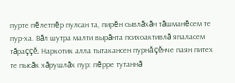пурте пĕлетпĕр пулсан та, пирĕн сывлăхăн тăшманĕсем те пур-ха. Вăл шутра малти вырăнта психоактивлă япаласем тăраççĕ. Наркотик алла тытакансен пурнăçĕнче паян питех те пысăк хăрушлăх пур: пĕрре тутаннă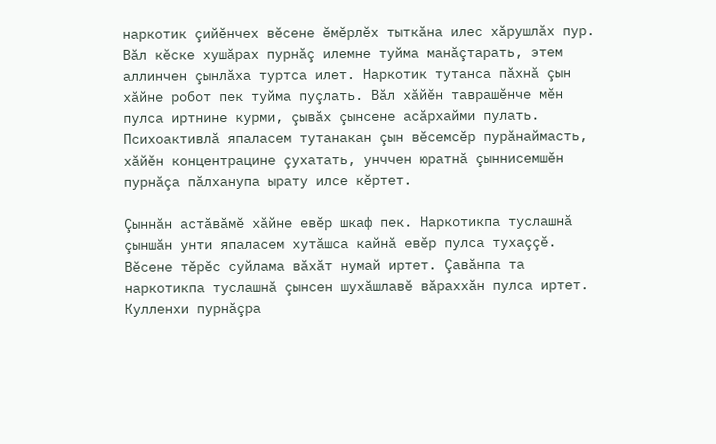наркотик çийĕнчех вĕсене ĕмĕрлĕх тыткăна илес хăрушлăх пур. Вăл кĕске хушăрах пурнăç илемне туйма манăçтарать, этем аллинчен çынлăха туртса илет. Наркотик тутанса пăхнă çын хăйне робот пек туйма пуçлать. Вăл хăйĕн таврашĕнче мĕн пулса иртнине курми, çывăх çынсене асăрхайми пулать. Психоактивлă япаласем тутанакан çын вĕсемсĕр пурăнаймасть, хăйĕн концентрацине çухатать, унччен юратнă çыннисемшĕн пурнăçа пăлханупа ырату илсе кĕртет.

Çыннăн астăвăмĕ хăйне евĕр шкаф пек. Наркотикпа туслашнă çыншăн унти япаласем хутăшса кайнă евĕр пулса тухаççĕ. Вĕсене тĕрĕс суйлама вăхăт нумай иртет. Çавăнпа та наркотикпа туслашнă çынсен шухăшлавĕ вăраххăн пулса иртет. Кулленхи пурнăçра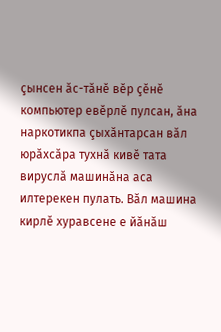çынсен ăс-тăнĕ вĕр çĕнĕ компьютер евĕрлĕ пулсан, ăна наркотикпа çыхăнтарсан вăл юрăхсăра тухнă кивĕ тата вируслă машинăна аса илтерекен пулать. Вăл машина кирлĕ хуравсене е йăнăш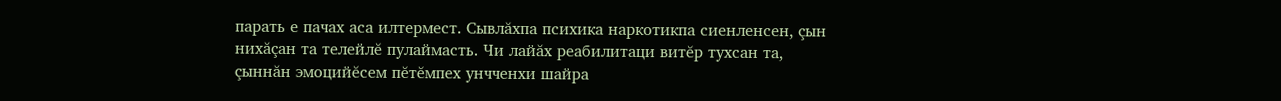парать е пачах аса илтермест. Сывлăхпа психика наркотикпа сиенленсен, çын нихăçан та телейлĕ пулаймасть. Чи лайăх реабилитаци витĕр тухсан та, çыннăн эмоцийĕсем пĕтĕмпех унчченхи шайра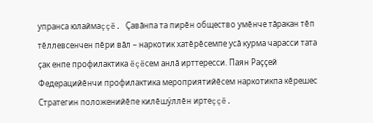упранса юлаймаççĕ. Çавăнпа та пирĕн общество умĕнче тăракан тĕп тĕллевсенчен пĕри вăл – наркотик хатĕрĕсемпе усă курма чарасси тата çак енпе профилактика ĕçĕсем анлă ирттересси. Паян Раççей Федерацийĕнчи профилактика мероприятийĕсем наркотикпа кĕрешес Стратегин положенийĕпе килĕшÿллĕн иртеççĕ.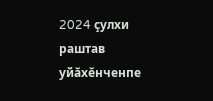2024 çулхи раштав уйăхĕнченпе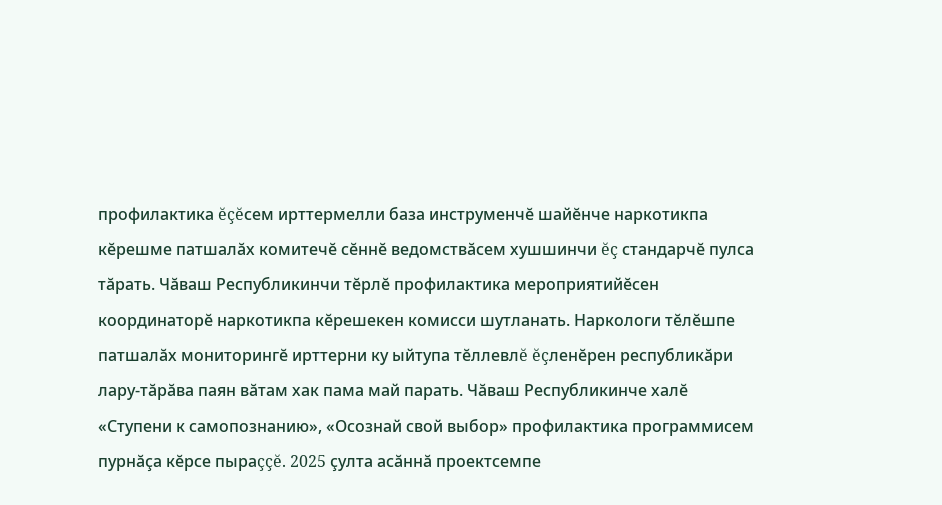профилактика ĕçĕсем ирттермелли база инструменчĕ шайĕнче наркотикпа кĕрешме патшалăх комитечĕ сĕннĕ ведомствăсем хушшинчи ĕç стандарчĕ пулса тăрать. Чăваш Республикинчи тĕрлĕ профилактика мероприятийĕсен координаторĕ наркотикпа кĕрешекен комисси шутланать. Наркологи тĕлĕшпе патшалăх мониторингĕ ирттерни ку ыйтупа тĕллевлĕ ĕçленĕрен республикăри лару-тăрăва паян вăтам хак пама май парать. Чăваш Республикинче халĕ «Ступени к самопознанию», «Осознай свой выбор» профилактика программисем пурнăçа кĕрсе пыраççĕ. 2025 çулта асăннă проектсемпе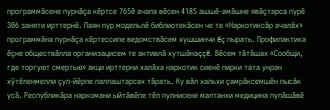программăсене пурнăçа кĕртсе 7650 ачапа вĕсен 4185 ашшĕ-амăшне явăçтарса пурĕ 306 заняти ирттернĕ. Паян пур модельлĕ библиотекăсен че те «Наркотиксăр ачалăх» программăна пурнăçа кĕртессипе ведомствăсем хушшинчи ĕç пырать. Профилактика ĕçне обществăлла организацисем те активлă хутшăнаççĕ. Вĕсем тăтăшах «Сообщи, где торгуют смертью» акци ирттерни халăха наркотик сиенĕ пирки тата унран хÿтĕленмелли çул-йĕрпе паллаштарсах тăрать. Ку вăл хальхи çамрăксемшĕн пысăк усă. Республикăра наркомани ыйтăвĕпе тĕл пулнисене малтанхи медицина пулăшăвĕ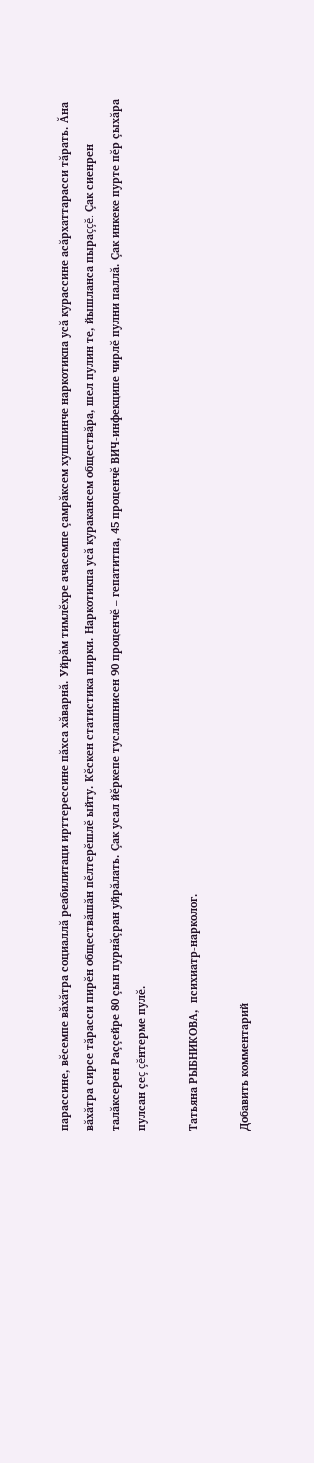парассине, вĕсемпе вăхăтра социаллă реабилитаци ирттерессине пăхса хăварнă. Уйрăм тимлĕхре ачасемпе çамрăксем хушшинче наркотикпа усă курассине асăрхаттарасси тăрать. Ăна вăхăтра сирсе тăрасси пирĕн обществăшăн пĕлтерĕшлĕ ыйту. Кĕскен статистика пирки. Наркотикпа усă куракансем обществăра, шел пулин те, йышланса пыраççĕ. Çак сиенрен талăксерен Раççейре 80 çын пурнăçран уйрăлать. Çак усал йĕркепе туслашнисен 90 проценчĕ – гепатитпа, 45 проценчĕ ВИЧ-инфекципе чирлĕ пулни паллă. Çак инкеке пурте пĕр çыхăра пулсан çеç çĕнтерме пулĕ.

Татьяна РЫБНИКОВА,  психиатр-нарколог.

Добавить комментарий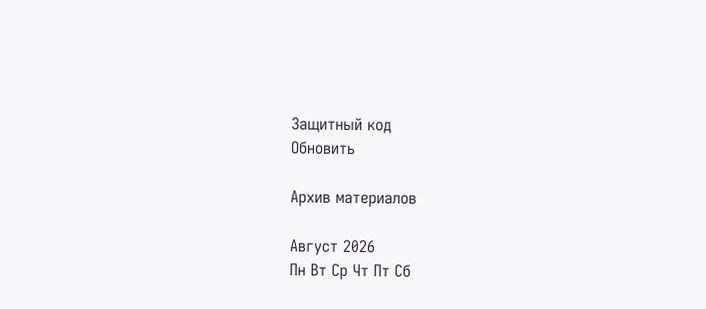Защитный код
Обновить

Архив материалов

Август 2026
Пн Вт Ср Чт Пт Сб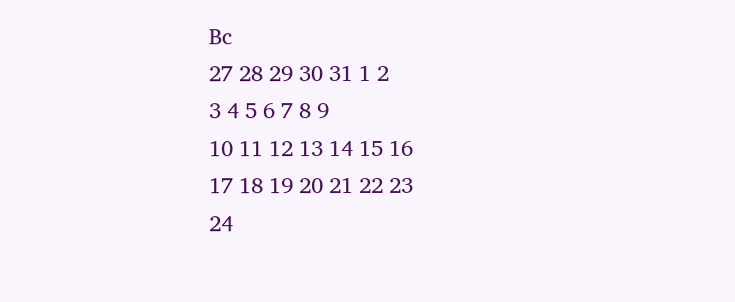Вс
27 28 29 30 31 1 2
3 4 5 6 7 8 9
10 11 12 13 14 15 16
17 18 19 20 21 22 23
24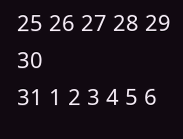25 26 27 28 29 30
31 1 2 3 4 5 6